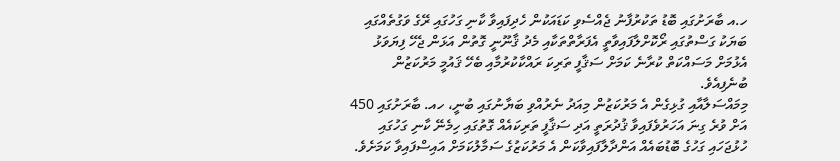ހ.އ ބާރަށުގައި ބޮޑު ތަކުރުފާނު ޖެއްސެވި ކަޑައަކުން ހެދިފައިވާ ކާނި ގަހުގައި ރޭގެ ވަގުތެއްގައި ބަޔަކު ގަސްތުގައި ރޯކޮށްލާފައިވާތީ އެފަރާތްތަކާއި މެދު ޤާނޫނީ ގޮތުން އަޅަން ޖެހޭ ފިޔަވަޅު އެޅުމަށް މަސައްކަތް ކުރާނެ ކަމަށް ސަޤާފީ ތަރިކަ ރައްކާކުރުމާއި ބެހޭ ޤައުމީ މަރުކަޒުން ބުނެފިއެވެ.
މިމައްސަލާއާއި ގުޅިގެން އެ މަރުކަޒުން މިއަދު ނެރުއްވި ބަޔާނުގައި ބުނީ، ހއ. ބާރަށުގައި 450 އަށް ވުރެ ގިނަ އަހަރުވެފައިވާ ޤުދުރަތީ އަދި ސަޤާފީ ތަރިކައެއް ގޮތުގައި ހިމެނޭ ކާނި ގަހުގައި ހުޅުޖަހައި ގަހުގެ ބޮޑުބައެއް އަންދާލާފައިވާކަން އެ މަރުކަޒުގެ ސަމާލުކަމަށް އައިސްފައިވާ ކަމަށެވެ.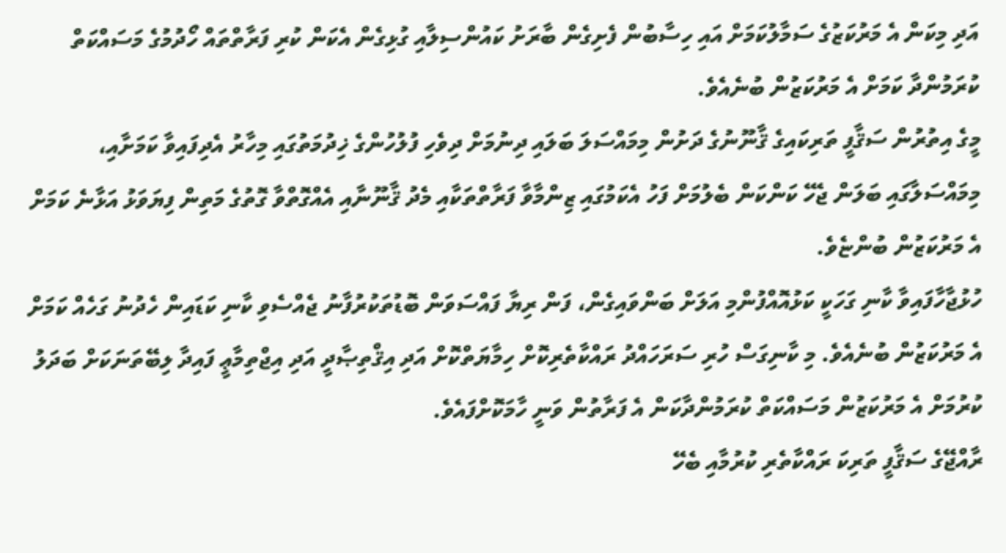އަދި މިކަން އެ މަރުކަޒުގެ ސަމާލުކަމަށް އައި ހިސާބުން ފެށިގެން ބާރަށު ކައުންސިލާއި ގުޅިގެން އެކަން ކުރި ފަރާތްތައް ހޯދުމުގެ މަސައްކަތް ކުރަމުންދާ ކަމަށް އެ މަރުކަޒުން ބުނެއެވެ.
މީގެ އިތުރުން ސަޤާފީ ތަރިކައިގެ ޤާނޫނުގެ ދަށުން މިމައްސަލަ ބަލައި ދިނުމަށް ދިވެހި ފުލުހުންގެ ޚިދުމަތުގައި މިހާރު އެދިފައިވާ ކަމަށާއި، މިމައްސަލާގައި ބަލަން ޖެހޭ ކަންކަން ބެލުމަށް ފަހު އެކަމުގައި ޒިންމާވާ ފަރާތްތަކާއި މެދު ޤާނޫނާއި އެއްގޮތްވާ ގޮތުގެ މަތިން ފިޔަވަޅު އަޅާނެ ކަމަށް އެ މަރުކަޒުން ބުންޏެވެ.
ހުޅުޖާހާފައިވާ ކާނި ގަހަކީ ކަޅުއޮއްފުންމި އަލަށް ބަންވައިގެން، ފަން ރިޔާ ފައްސަވަން ބޮޑުތަކުރުފާނު ޖެއްސެވި ކާނި ކަޑައިން ހެދުނު ގަހެއް ކަމަށް އެ މަރުކަޒުން ބުނެއެވެ. މި ކާނިގަސް ހުރި ސަރަހައްދު ރައްކާތެރިކޮށް ހިމާޔަތްކޮށް އަދި އިޤްތިޞާދީ އަދި އިޖްތިމާޢީ ފައިދާ ލިބޭތަނަކަށް ބަދަލު ކުރުމަށް އެ މަރުކަޒުން މަސައްކަތް ކުރަމުންދާކަން އެ ފަރާތުން ވަނީ ހާމަކޮށްފައެވެ.
ރާއްޖޭގެ ސަޤާފީ ތަރިކަ ރައްކާތެރި ކުރުމާއި ބެހޭ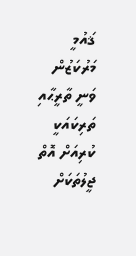ޤައުމީ މަރުކަޒުން ވަނީ ތާރީޙާއި ތަރިކައަކީ ކުރިއަށް އޮތް ޖީލުތަކަށް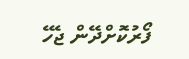ފޯރުކޮށްދޭން ޖެހޭ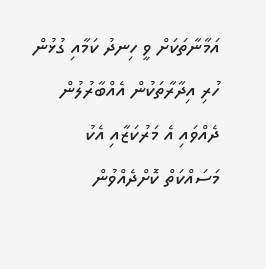އަމާނާތަކަށް ވީ ހިނދު ކަމާއި ގުޅުން ހުރި އިދާރާތަކުން އެއްބާރުލުން ދެއްވައި އެ މަރުކަޒާއި އެކު މަސައްކަތް ކޮށްދެއްވުން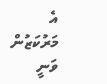އެ މަރުކަޒުން ވަނީ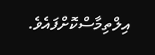އިލްތިމާސްކޮށްފައެވެ.